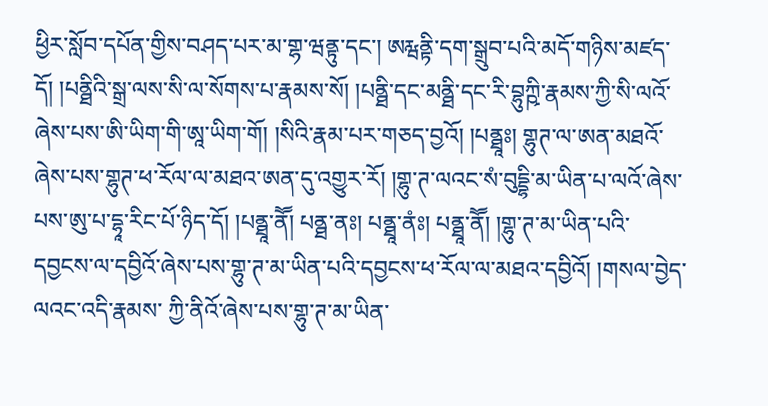ཕྱིར་སློབ་དཔོན་གྱིས་བཤད་པར་མ་གྷ་ཝནྟུ་དང་། ཨརྺནྟི་དག་སྒྲུབ་པའི་མདོ་གཉིས་མཛད་དོ། །པནྠིའི་སྒྲ་ལས་སི་ལ་སོགས་པ་རྣམས་སོ། །པནྠི་དང་མནྠི་དང་རི་བྷུཀྵི་རྣམས་ཀྱི་སི་ལའོ་ཞེས་པས་ཨི་ཡིག་གི་ཨཱ་ཡིག་གོ། །སིའི་རྣམ་པར་གཅད་བྱའོ། །པནྠཱཿ། གྷུཊ་ལ་ཨན་མཐའོ་ ཞེས་པས་གྷུཊ་ཕ་རོལ་ལ་མཐའ་ཨན་དུ་འགྱུར་རོ། །གྷུ་ཊ་ལའང་སཾ་བུདྡྷི་མ་ཡིན་པ་ལའོ་ཞེས་པས་ཨུ་པ་དྷཱ་རིང་པོ་ཉིད་དོ། །པནྠཱ་ནཽ། པནྠ་ནཿ། པནྠཱ་ནཾཿ། པནྠཱ་ནཽ། །གྷུ་ཊ་མ་ཡིན་པའི་དབྱངས་ལ་དབྱིའོ་ཞེས་པས་གྷུ་ཊ་མ་ཡིན་པའི་དབྱངས་ཕ་རོལ་ལ་མཐའ་དབྱིའོ། །གསལ་བྱེད་ལའང་འདི་རྣམས་ ཀྱི་ནིའོ་ཞེས་པས་གྷུ་ཊ་མ་ཡིན་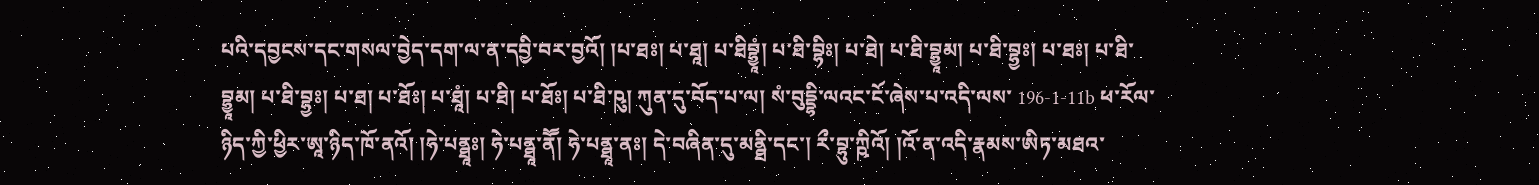པའི་དབྱངས་དང་གསལ་བྱེད་དག་ལ་ན་དབྱི་བར་བྱའོ། །པ་ཐཿ། པ་ཐཱ། པ་ཐིབྷྱཱཾ། པ་ཐི་བྷིཿ། པ་ཐེ། པ་ཐི་བྷྱཱམ། པ་ཐི་བྷྱཿ། པ་ཐཿ། པ་ཐི་བྷྱཱམ། པ་ཐི་བྷྱཿ། པ་ཐ། པ་ཐོཿ། པ་ཐཱཾ། པ་ཐི། པ་ཐོཿ། པ་ཐི་ཥུ། ཀུན་དུ་བོད་པ་ལ། སཾ་བུདྡྷི་ལའང་ངོ་ཞེས་པ་འདི་ལས་ 196-1-11b ཕ་རོལ་ཉིད་ཀྱི་ཕྱིར་ཨཱ་ཉིད་ཁོ་ནའོ། །ཧེ་པནྠཱཿ། ཧེ་པནྠཱ་ནཽ། ཧེ་པནྠཱ་ནཿ། དེ་བཞིན་དུ་མནྠི་དང་། རྀ་བྷུ་ཀྵིའོ། །འོ་ན་འདི་རྣམས་ཨིཏ་མཐའ་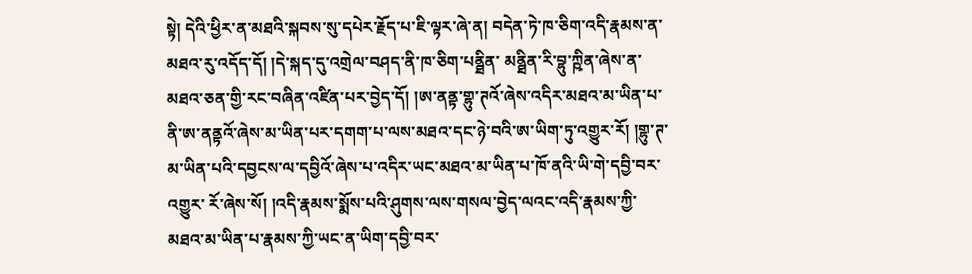སྟེ། དེའི་ཕྱིར་ན་མཐའི་སྐབས་སུ་དཔེར་རྗོད་པ་ཇི་ལྟར་ཞེ་ན། བདེན་ཏེ་ཁ་ཅིག་འདི་རྣམས་ན་མཐའ་རུ་འདོད་དོ། །དེ་སྐད་དུ་འགྲེལ་བཤད་ནི་ཁ་ཅིག་པནྠིན་ མནྠིན་རི་བྷུ་ཀྵིན་ཞེས་ན་མཐའ་ཅན་གྱི་རང་བཞིན་འཛིན་པར་བྱེད་དོ། །ཨ་ནནྟ་གྷུ་ཊའོ་ཞེས་འདིར་མཐའ་མ་ཡིན་པ་ནི་ཨ་ནནྟའོ་ཞེས་མ་ཡིན་པར་དགག་པ་ལས་མཐའ་དང་ཉེ་བའི་ཨ་ཡིག་ཏུ་འགྱུར་རོ། །གྷུ་ཊ་མ་ཡིན་པའི་དབྱངས་ལ་དབྱིའོ་ཞེས་པ་འདིར་ཡང་མཐའ་མ་ཡིན་པ་ཁོ་ནའི་ཡི་གེ་དབྱི་བར་འགྱུར་ རོ་ཞེས་སོ། །འདི་རྣམས་སྨོས་པའི་ཤུགས་ལས་གསལ་བྱེད་ལའང་འདི་རྣམས་ཀྱི་མཐའ་མ་ཡིན་པ་རྣམས་ཀྱི་ཡང་ན་ཡིག་དབྱི་བར་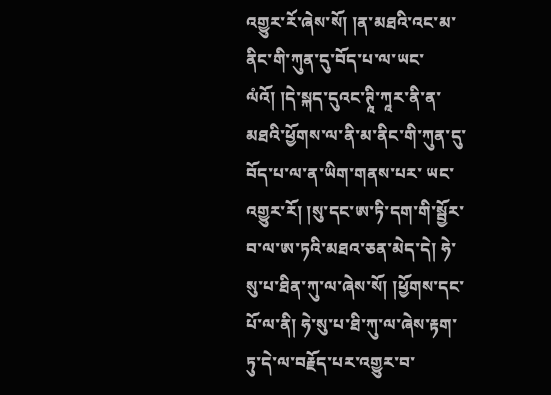འགྱུར་རོ་ཞེས་སོ། །ན་མཐའི་འང་མ་ནིང་གི་ཀུན་དུ་བོད་པ་ལ་ཡང་ལཾའོ། །དེ་སྐད་དུའང་ཊཱི་ཀཱར་ནི་ན་མཐའི་ཕྱོགས་ལ་ནི་མ་ནིང་གི་ཀུན་དུ་བོད་པ་ལ་ན་ཡིག་གནས་པར་ ཡང་འགྱུར་རོ། །སུ་དང་ཨ་ཏི་དག་གི་སྦྱོར་བ་ལ་ཨ་ཏའི་མཐའ་ཅན་མེད་དེ། ཧེ་སུ་པ་ཐིན་ཀུ་ལ་ཞེས་སོ། །ཕྱོགས་དང་པོ་ལ་ནི། ཧེ་སུ་པ་ཐི་ཀུ་ལ་ཞེས་རྟག་ཏུ་དེ་ལ་བརྗོད་པར་འགྱུར་བ་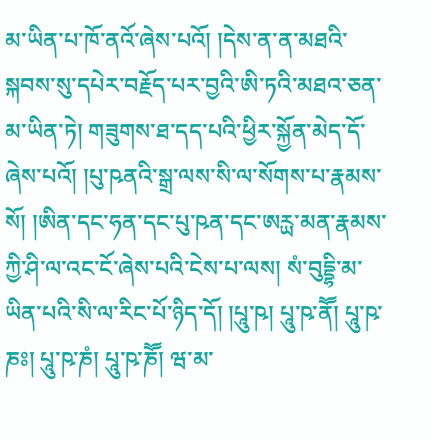མ་ཡིན་པ་ཁོ་ནའོ་ཞེས་པའོ། །དེས་ན་ན་མཐའི་སྐབས་སུ་དཔེར་བརྗོད་པར་བྱའི་ཨི་ཏའི་མཐའ་ཅན་མ་ཡིན་ཏེ། གཟུགས་ཐ་དད་པའི་ཕྱིར་སྐྱོན་མེད་དོ་ཞེས་པའོ། །པུ་ཥནའི་སྒྲ་ལས་སི་ལ་སོགས་པ་རྣམས་སོ། །ཨིན་དང་ཧན་དང་པུ་ཥན་དང་ཨཪྻ་མན་རྣམས་ཀྱི་ཤི་ལ་འང་ངོ་ཞེས་པའི་ངེས་པ་ལས། སཾ་བུདྡྷི་མ་ཡིན་པའི་སི་ལ་རིང་པོ་ཉིད་དོ། །པཱུ་ཥ། པཱུ་ཥ་ནཽ། པཱུ་ཥ་ཎཿ། པཱུ་ཥ་ཎཾ། པཱུ་ཥ་ཎཽ། ཝ་མ་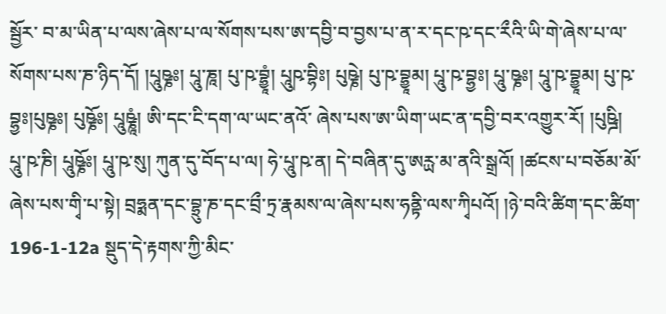སྦྱོར་ བ་མ་ཡིན་པ་ལས་ཞེས་པ་ལ་སོགས་པས་ཨ་དབྱི་བ་བྱས་པ་ན་ར་དང་ཥ་དང་རྀའི་ཡི་གེ་ཞེས་པ་ལ་སོགས་པས་ཎ་ཉིད་དོ། །པཱུཥྞཿ། པཱུ་ཎཱ། པུ་ཥ་བྷྱཱཾ། པཱུཥ་བྷིཿ། པུཥྞེ། པུ་ཥ་བྷྱཱམ། པཱུ་ཥ་བྷྱཿ། པཱུ་ཥྞཿ། པཱུ་ཥ་བྷྱཱམ། པུ་ཥ་བྷྱཿ།པུཥྞཿ། པུཥྞོཿ། པཱུཥྞཱཾ། ཨི་དང་ངི་དག་ལ་ཡང་ནའོ་ ཞེས་པས་ཨ་ཡིག་ཡང་ན་དབྱི་བར་འགྱུར་རོ། །པུཥྜི། པཱུ་ཥ་ཎི། པཱུཥྞོཿ། པཱུ་ཥ་སུ། ཀུན་དུ་བོད་པ་ལ། ཧེ་པཱུ་ཥ་ན། དེ་བཞིན་དུ་ཨཪྻ་མ་ནའི་སྒྲའོ། །ཚངས་པ་བཅོམ་མོ་ཞེས་པས་གྭི་པ་སྟེ། བྲཧྨན་དང་བྷྲུ་ཎ་དང་བྲྀ་ཏྲ་རྣམས་ལ་ཞེས་པས་ཧནྟི་ལས་ཀྭིཔའོ། །ཉེ་བའི་ཚིག་དང་ཚིག་ 196-1-12a སྡུད་དེ་རྟགས་ཀྱི་མིང་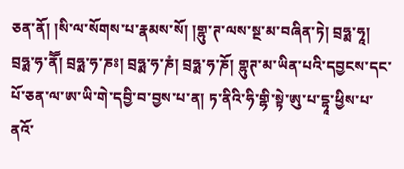ཅན་ནོ། །སི་ལ་སོགས་པ་རྣམས་སོ། །གྷུ་ཊ་ལས་སྔ་མ་བཞིན་ཏེ། བྲཧྨ་ཧཱ། བྲཧྨ་ཧ་ནཽ། བྲཧྨ་ཧ་ཎཿ། བྲཧྨ་ཧ་ཎཾ། བྲཧྨ་ཧ་ཎོ། གྷུཊ་མ་ཡིན་པའི་དབྱངས་དང་པོ་ཅན་ལ་ཨ་ཡི་གེ་དབྱི་བ་བྱས་པ་ན། ཏ་ནིའི་ཧི་གྷི་སྟེ་ཨུ་པ་དྷཱ་ཕྱིས་པ་ནའོ་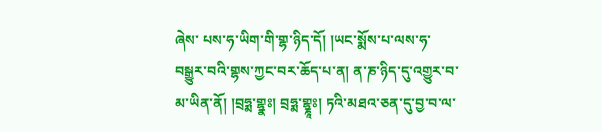ཞེས་ པས་ཧ་ཡིག་གི་གྷ་ཉིད་དོ། །ཡང་སྨོས་པ་ལས་ཧ་བསྒྱུར་བའི་གྷས་ཀྱང་བར་ཆོད་པ་ན། ན་ཎ་ཉིད་དུ་འགྱུར་བ་མ་ཡིན་ནོ། །བྲཧྨ་གྷྣཿ། བྲཧྨ་གྷྣཱཿ། ཏའི་མཐའ་ཅན་དུ་བྱ་བ་ལ་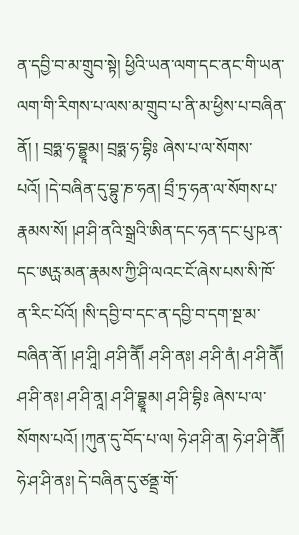ན་དབྱི་བ་མ་གྲུབ་སྟེ། ཕྱིའི་ཡན་ལག་དང་ནང་གི་ཡན་ལག་གི་རིགས་པ་ལས་མ་གྲུབ་པ་ནི་མ་ཕྱིས་པ་བཞིན་ནོ། ། བྲཧྨ་ཧ་བྷྱཱམ། བྲཧྨ་ཧ་བྷིཿ ཞེས་པ་ལ་སོགས་པའོ། །དེ་བཞིན་དུ་བྷུ་ཎ་ཧན། བྲྀ་ཏྲ་ཧན་ལ་སོགས་པ་རྣམས་སོ། །ཤ་ཤི་ནའི་སྒྲའི་ཨིན་དང་ཧན་དང་པུ་ཥ་ན་དང་ཨཪྻ་མན་རྣམས་ཀྱི་ཤི་ལའང་ངོ་ཞེས་པས་སི་ཁོ་ན་རིང་པོའོ། །སི་དབྱི་བ་དང་ན་དབྱི་བ་དག་སྔ་མ་བཞིན་ནོ། །ཤ་ཤཱི། ཤ་ཤི་ནཽ། ཤ་ཤི་ནཿ། ཤ་ཤི་ནཾ། ཤ་ཤི་ནཽ། ཤ་ཤི་ནཿ། ཤ་ཤི་ནཱ། ཤ་ཤི་བྷྱཱམ། ཤ་ཤི་བྷིཿ ཞེས་པ་ལ་སོགས་པའོ། །ཀུན་དུ་བོད་པ་ལ། ཧེ་ཤ་ཤི་ན། ཧེ་ཤ་ཤི་ནཽ། ཧེ་ཤ་ཤི་ནཿ། དེ་བཞིན་དུ་ཙནྡྲ་གོ་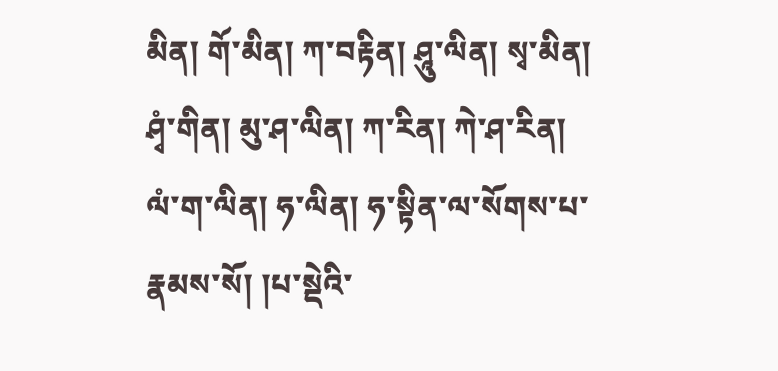མིན། གོ་མིན། ཀ་བརྟིན། ཤཱུ་ལིན། སྭ་མིན། ཤྭཾ་གིན། མུ་ཤ་ལིན། ཀ་རིན། ཀེ་ཤ་རིན། ལཾ་ག་ལིན། ཧ་ལིན། ཧ་སྟིན་ལ་སོགས་པ་རྣམས་སོ། །པ་སྡེའི་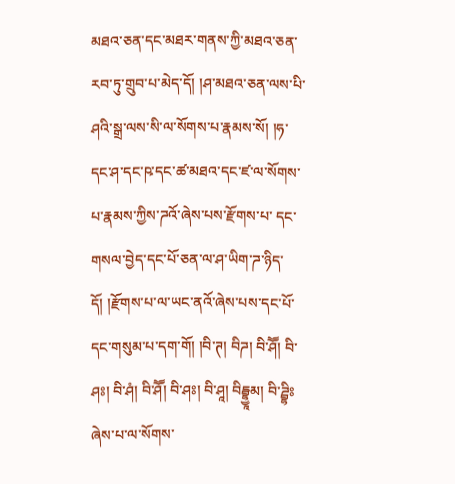མཐའ་ཅན་དང་མཐར་གནས་ཀྱི་མཐའ་ཅན་རབ་ཏུ་གྲུབ་པ་མེད་དོ། །ཤ་མཐའ་ཅན་ལས་པི་ཤའི་སྒྲ་ལས་སི་ལ་སོགས་པ་རྣམས་སོ། །ཧ་དང་ཤ་དང་ཥ་དང་ཚ་མཐའ་དང་ཛ་ལ་སོགས་པ་རྣམས་ཀྱིས་ཌའོ་ཞེས་པས་རྫོགས་པ་ དང་གསལ་བྱེད་དང་པོ་ཅན་ལ་ཤ་ཡིག་ཌ་ཉིད་དོ། །རྫོགས་པ་ལ་ཡང་ནའོ་ཞེས་པས་དང་པོ་དང་གསུམ་པ་དག་གོ། །བི་ཊ། བིཌ། བི་ཤཽ། བི་ཤཿ། བི་ཤཾ། བི་ཤཽ། བི་ཤཿ། བི་ཤཱ། བིདྦྷྱཱམ། བི་ཌྦྷིཿ ཞེས་པ་ལ་སོགས་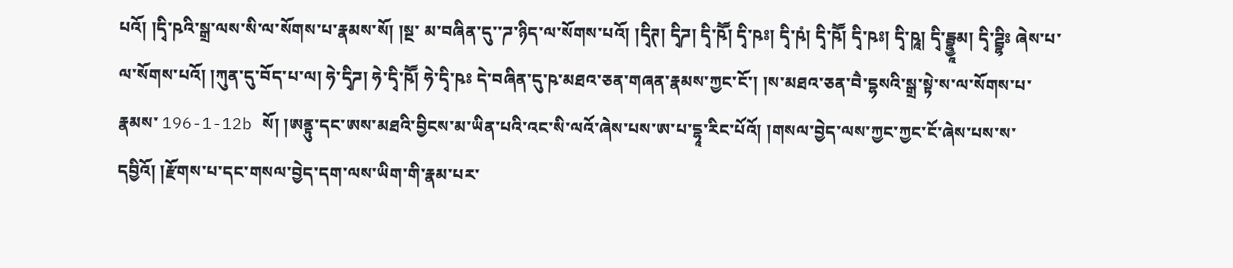པའོ། །དྭི་ཥའི་སྒྲ་ལས་སི་ལ་སོགས་པ་རྣམས་སོ། །སྔ་ མ་བཞིན་དུ་་ཌ་ཉིད་ལ་སོགས་པའོ། །དྭིཊ། དྭིཌ། དྭི་ཥཽ། དྭི་ཥཿ། དྭི་ཥཾ། དྭི་ཥཽ། དྭི་ཥཿ། དྭི་ཥཱ། དྭི་དྦྷྱཱམ། དྭི་ཌྦྷིཿ ཞེས་པ་ལ་སོགས་པའོ། །ཀུན་དུ་བོད་པ་ལ། ཧེ་དྭིཌ། ཧེ་དྭི་ཥཽ། ཧེ་དྭི་ཥཿ དེ་བཞིན་དུ་ཥ་མཐའ་ཅན་གཞན་རྣམས་ཀྱང་ངོ་། །ས་མཐའ་ཅན་བཻ་དྷསའི་སྒྲ་སྟེ་ས་ལ་སོགས་པ་རྣམས་ 196-1-12b སོ། །ཨནྟུ་དང་ཨས་མཐའི་བྱིངས་མ་ཡིན་པའི་འང་སི་ལའོ་ཞེས་པས་ཨ་པ་དྷཱ་རིང་པོའོ། །གསལ་བྱེད་ལས་ཀྱང་ཀྱང་ངོ་ཞེས་པས་ས་དབྱིའོ། །རྫོགས་པ་དང་གསལ་བྱེད་དག་ལས་ཡིག་གི་རྣམ་པར་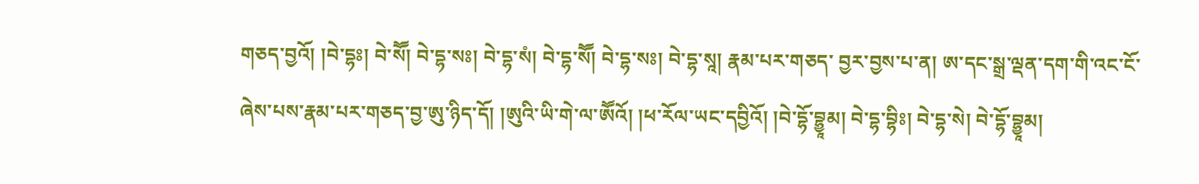གཅད་བྱའོ། །བེ་དྷཿ། བེ་སཽ། བེ་དྷ་སཿ། བེ་དྷ་སཾ། བེ་དྷ་སཽ། བེ་དྷ་སཿ། བེ་དྷ་སཱ། རྣམ་པར་གཅད་ བྱར་བྱས་པ་ན། ཨ་དང་སྒྲ་ལྡན་དག་གི་འང་ངོ་ཞེས་པས་རྣམ་པར་གཅད་བྱ་ཨུ་ཉིད་དོ། །ཨུའི་ཡི་གེ་ལ་ཨཽའོ། །ཕ་རོལ་ཡང་དབྱིའོ། །བེ་དྷོ་བྷྱཱམ། བེ་དྷ་བྷིཿ། བེ་དྷ་སེ། བེ་དྷོ་བྷྱཱམ།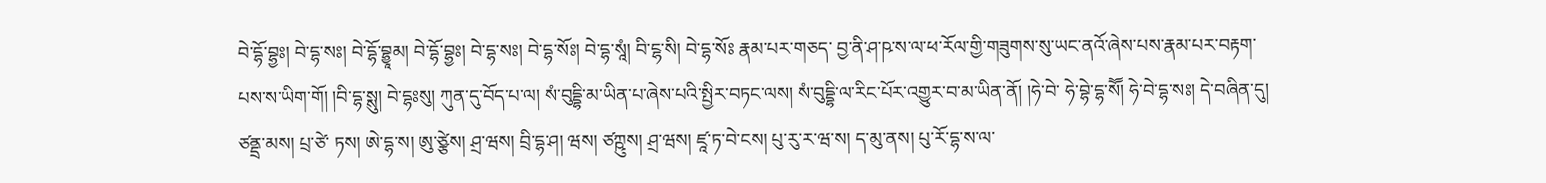བེ་དྷོ་བྷྱཿ། བེ་དྷ་སཿ། བེ་དྷོ་བྷྱཱམ། བེ་དྷོ་བྷྱཿ། བེ་དྷ་སཿ། བེ་དྷ་སོཿ། བེ་དྷ་སཱཾ། བི་ངྷ་སི། བེ་དྷ་སོཿ རྣམ་པར་གཅད་ བྱ་ནི་ཤ་ཥ་ས་ལ་ཕ་རོལ་གྱི་གཟུགས་སུ་ཡང་ནའོ་ཞེས་པས་རྣམ་པར་བརྟག་པས་ས་ཡིག་གོ། །བི་དྷ་སྶུ། བེ་དྷཿསུ། ཀུན་དུ་བོད་པ་ལ། སཾ་བུདྡྷི་མ་ཡིན་པ་ཞེས་པའི་སྤྱིར་བཏང་ལས། སཾ་བུདྡྷི་ལ་རིང་པོར་འགྱུར་བ་མ་ཡིན་ནོ། །ཧེ་བེ་ ཧེ་བྷེ་དྷ་སཽ། ཧེ་བེ་དྷ་སཿ། དེ་བཞིན་དུ། ཙནྡྲ་མས། པྲ་ཙེ་ ཏས། ཨེ་དྷ་ས། ཨུ་ཙྩེས། ཤྲ་ཝས། བྲི་དྷ་ཤ། ཝས། ཙཀྵུས། ཤྲ་ཝས། ཛཱ་ཏ་བེ་ངས། པུ་རུ་ར་ཝ་ས། ད་མུ་ནས། པུ་རོ་དྷ་ས་ལ་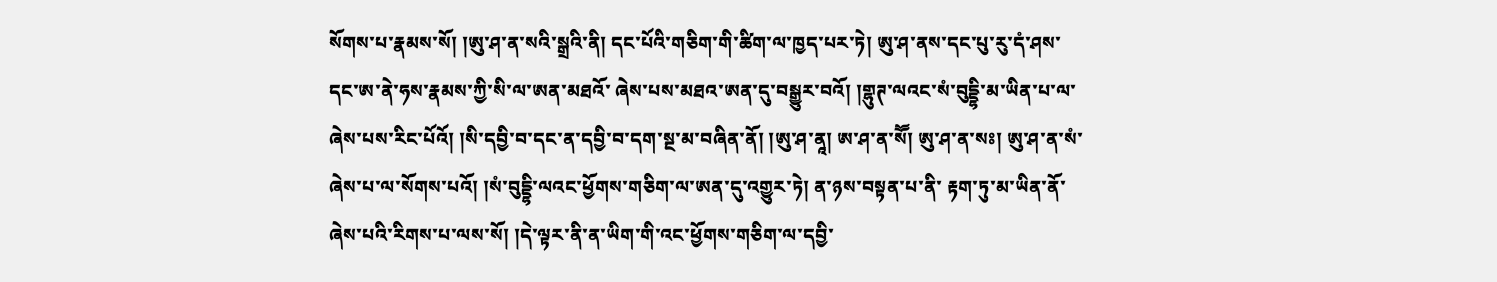སོགས་པ་རྣམས་སོ། །ཨུ་ཤ་ན་སའི་སྒྲའི་ནི། དང་པོའི་གཅིག་གི་ཚིག་ལ་ཁྱད་པར་ཏེ། ཨུ་ཤ་ནས་དང་པུ་རུ་དཾ་ཤས་དང་ཨ་ནེ་ཧས་རྣམས་ཀྱི་སི་ལ་ཨན་མཐའོ་ ཞེས་པས་མཐའ་ཨན་དུ་བསྒྱུར་བའོ། །གྷུཊ་ལའང་སཾ་བུདྡྷི་མ་ཡིན་པ་ལ་ཞེས་པས་རིང་པོའོ། །སི་དབྱི་བ་དང་ན་དབྱི་བ་དག་སྔ་མ་བཞིན་ནོ། །ཨུ་ཤ་ནཱ། ཨ་ཤ་ན་སཽ། ཨུ་ཤ་ན་སཿ། ཨུ་ཤ་ན་སཾ་ཞེས་པ་ལ་སོགས་པའོ། །སཾ་བུདྡྷི་ལའང་ཕྱོགས་གཅིག་ལ་ཨན་དུ་འགྱུར་ཏེ། ན་ཉས་བསྟན་པ་ནི་ རྟག་ཏུ་མ་ཡིན་ནོ་ཞེས་པའི་རིགས་པ་ལས་སོ། །དེ་ལྟར་ནི་ན་ཡིག་གི་འང་ཕྱོགས་གཅིག་ལ་དབྱི་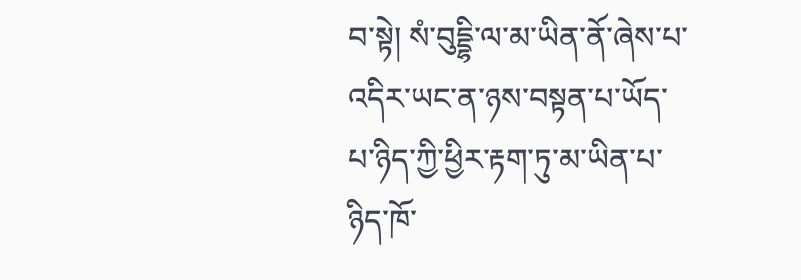བ་སྟེ། སཾ་བུདྡྷི་ལ་མ་ཡིན་ནོ་ཞེས་པ་འདིར་ཡང་ན་ཉས་བསྟན་པ་ཡོད་པ་ཉིད་ཀྱི་ཕྱིར་རྟག་ཏུ་མ་ཡིན་པ་ཉིད་ཁོ་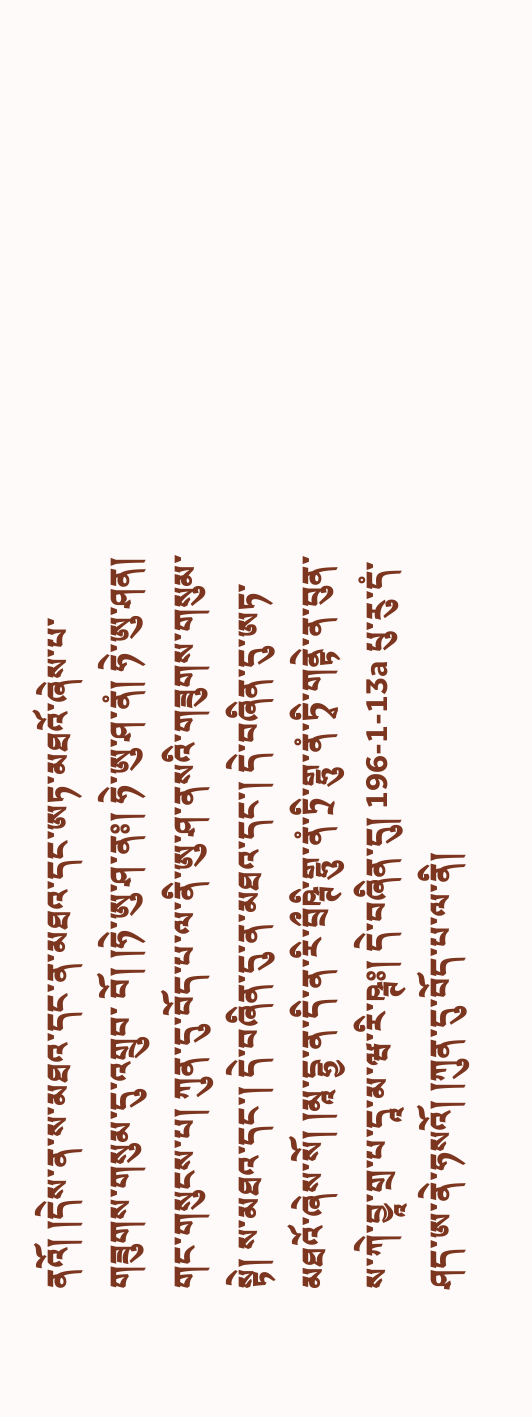ནའོ། །དེས་ན་ས་མཐའ་དང་ན་མཐའ་དང་ཨཏ་མཐའོ་ཞེས་པ་གཟུགས་གསུམ་དུ་འགྲུབ་ བོ། །ཧེ་ཨུ་ཤ་ནཿ། ཧེ་ཨུ་ཤ་ནཾ། ཧེ་ཨུ་ཤན། གང་གསུངས་པ། ཀུན་དུ་བོད་པ་ལ་ནི་ཨུ་ཤ་ནསའི་གཟུགས་གསུམ་སྟེ། ས་མཐའ་དང་། དེ་བཞིན་དུ་ན་མཐའ་དང་། དེ་བཞིན་དུ་ཨཏ་མཐའོ་ཞེས་སོ། །མཱ་དྷྱ་ན་དི་ན་རི་བྲྀཥྚི་གྷུ་ནཾ་ཏྲི་གྷུ་ནཾ་ཏྭི་གནྟེ་ན་བུན་ས་ཀེ་བྱཱ་གྲ་པ་དཱ་མ་ཝ་རི་ཥྚཿ། དེ་བཞིན་དུ། 196-1-13a པུ་རུ་དཾ་ཤད་ཨ་ནེ་ཧསའོ། །ཀུན་དུ་བོད་པ་ལ་ནི།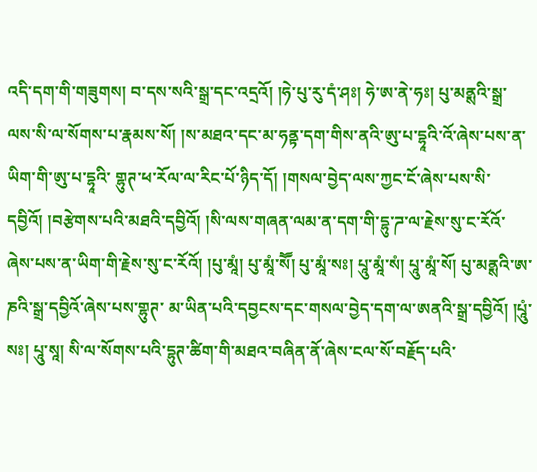འདི་དག་གི་གཟུགས། བ་དས་སའི་སྒྲ་དང་འདྲའོ། །ཧེ་པུ་རུ་དཾ་ཤཿ། ཧེ་ཨ་ནེ་ཧཿ། པུ་མནྶའི་སྒྲ་ལས་སི་ལ་སོགས་པ་རྣམས་སོ། །ས་མཐའ་དང་མ་ཧནྟ་དག་གིས་ནའི་ཨུ་པ་དྷཱའི་འོ་ཞེས་པས་ན་ཡིག་གི་ཨུ་པ་དྷཱའི་ གྷུཊ་ཕ་རོལ་ལ་རིང་པོ་ཉིད་དོ། །གསལ་བྱེད་ལས་ཀྱང་ངོ་ཞེས་པས་སི་དབྱིའོ། །བརྩེགས་པའི་མཐའི་དབྱིའོ། །སི་ལས་གཞན་ལམ་ན་དག་གི་དྷུ་ཌ་ལ་རྗེས་སུ་ང་རོའོ་ཞེས་པས་ན་ཡིག་གི་རྗེས་སུ་ང་རོའོ། །པུ་མཱཾ། པུ་མཱཾ་སཽ། པུ་མཱཾ་སཿ། པཱུ་མཱཾ་སཾ། པཱུ་མཱཾ་སོ། པུ་མནྶའི་ཨ་ཎའི་སྒྲ་དབྱིའོ་ཞེས་པས་གྷུཊ་ མ་ཡིན་པའི་དབྱངས་དང་གསལ་བྱེད་དག་ལ་ཨནའི་སྒྲ་དབྱིའོ། །པཱུཾ་སཿ། པཱུ་སཱ། སི་ལ་སོགས་པའི་དྷུཊ་ཚིག་གི་མཐའ་བཞིན་ནོ་ཞེས་ངལ་སོ་བརྗོད་པའི་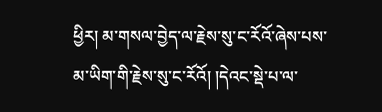ཕྱིར། མ་གསལ་བྱེད་ལ་རྗེས་སུ་ང་རོའོ་ཞེས་པས་མ་ཡིག་གི་རྗེས་སུ་ང་རོའོ། །དེའང་སྡེ་པ་ལ་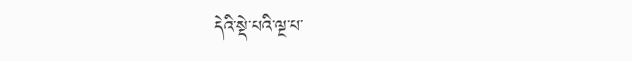དེའི་སྡེ་པའི་ལྔ་པ་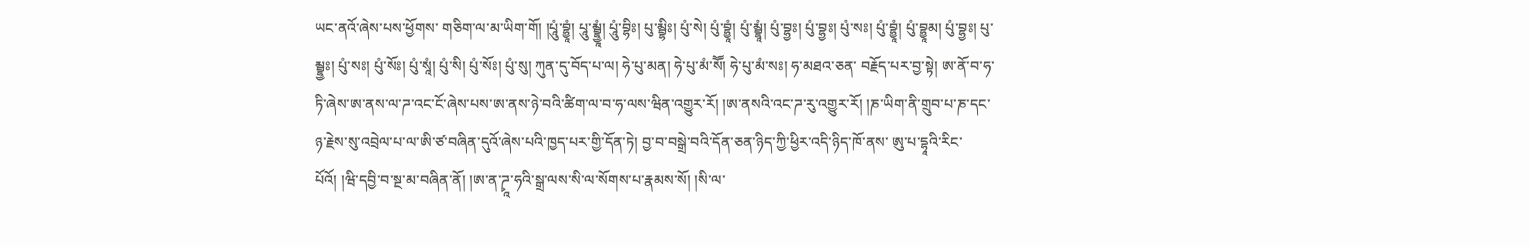ཡང་ནའོ་ཞེས་པས་ཕྱོགས་ གཅིག་ལ་མ་ཡིག་གོ། །པཱུཾ་བྷྱཱཾ། པཱུ་མྦྷྱཱཾ། པཱུཾ་བྷིཿ། པུ་མྦྷིཿ། པུཾ་སེ། པུཾ་བྷྱཱཾ། པུཾ་མྦྷཱཾ། པུཾ་བྷྱཿ། པུཾ་བྷྱཿ། པུཾ་སཿ། པུཾ་བྷྱཱཾ། པུཾ་བྷྱཱམ། པུཾ་བྷྱཿ། པུ་མྦྷྱཿ། པུཾ་སཿ། པུཾ་སོཿ། པུཾ་སཱཾ། པུཾ་སི། པུཾ་སོཿ། པུཾ་སུ། ཀུན་དུ་བོད་པ་ལ། ཧེ་པུ་མན། ཧེ་པུ་མཾ་སཽ། ཧེ་པུ་མཾ་སཿ། ཧ་མཐའ་ཅན་ བརྗོད་པར་བྱ་སྟེ། ཨ་ནོ་བ་ཧ་ཏི་ཞེས་ཨ་ནས་ལ་ཌ་འང་ངོ་ཞེས་པས་ཨ་ནས་ཉེ་བའི་ཚིག་ལ་བ་ཧ་ལས་ཝིན་འགྱུར་རོ། །ཨ་ནསའི་འང་ཌ་རུ་འགྱུར་རོ། །ཎ་ཡིག་ནི་གྲུབ་པ་ཎ་དང་ཉ་རྗེས་སུ་འབྲེལ་པ་ལ་ཨི་ཙ་བཞིན་དུའོ་ཞེས་པའི་ཁྱད་པར་གྱི་དོན་ཏེ། བྱ་བ་བསྒྲེ་བའི་དོན་ཅན་ཉིད་ཀྱི་ཕྱིར་འདི་ཉིད་ཁོ་ནས་ ཨུ་པ་དྷཱའི་རིང་པོའོ། །ཝི་དབྱི་བ་སྔ་མ་བཞིན་ནོ། །ཨ་ན་ཌྭཱ་ཧའི་སྒྲ་ལས་སི་ལ་སོགས་པ་རྣམས་སོ། །སི་ལ་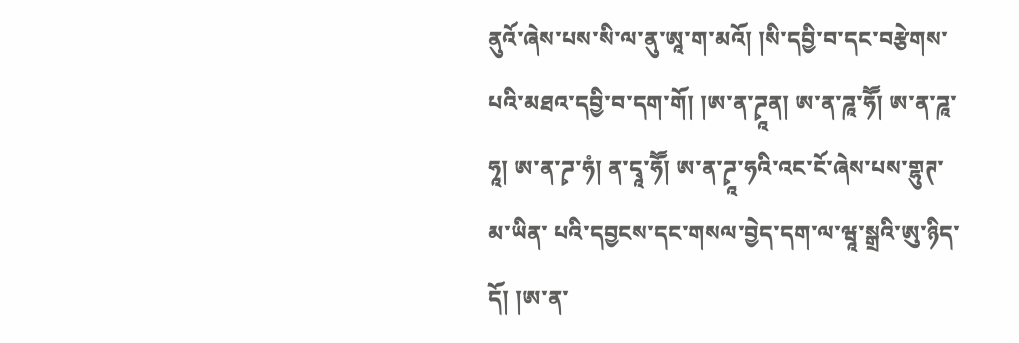ནུའོ་ཞེས་པས་སི་ལ་ནུ་ཨཱ་ག་མའོ། །སི་དབྱི་བ་དང་བརྩེགས་པའི་མཐའ་དབྱི་བ་དག་གོ། །ཨ་ན་ཌྭཱན། ཨ་ན་ཌཱ་ཧཽ། ཨ་ན་ཌཱ་ཧཱ། ཨ་ན་ཌྭ་ཧཾ། ན་དྭཱ་ཧཽ། ཨ་ན་ཌྭཱ་ཧའི་འང་ངོ་ཞེས་པས་གྷུཊ་མ་ཡིན་ པའི་དབྱངས་དང་གསལ་བྱེད་དག་ལ་ཝཱ་སྒྲའི་ཨུ་ཉིད་དོ། །ཨ་ན་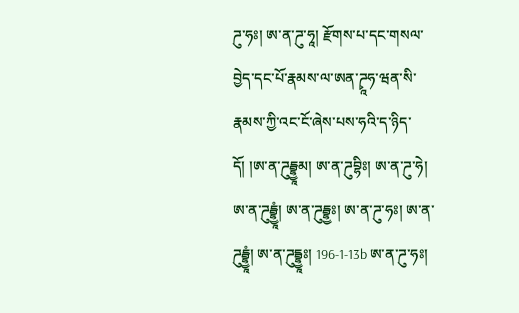ཌུ་ཧཿ། ཨ་ན་ཌུ་ཧཱ། རྫོགས་པ་དང་གསལ་བྱེད་དང་པོ་རྣམས་ལ་ཨན་ཌྭཱཧ་ཝན་སི་རྣམས་ཀྱི་འང་ངོ་ཞེས་པས་ཧའི་ད་ཉིད་དོ། །ཨ་ན་ཌུདྦྷྱཱམ། ཨ་ན་ཌུབྷིཿ། ཨ་ན་ཌུ་ཧེ། ཨ་ན་ཌུདྦྷྱཱཾ། ཨ་ན་ཌུདྦྷྱཿ། ཨ་ན་ཌུ་ཧཿ། ཨ་ན་ཌུདྦྷྱཱཾ། ཨ་ན་ཌུདྦྷྱཱཿ། 196-1-13b ཨ་ན་ཌུ་ཧཿ།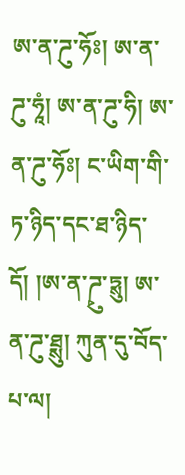ཨ་ན་ཌུ་ཧོཿ། ཨ་ན་ཌུ་ཧཱཾ། ཨ་ན་ཌུ་ཧི། ཨ་ན་ཌུ་ཧོཿ། ང་ཡིག་གི་ཏ་ཉིད་དང་ཐ་ཉིད་དོ། །ཨ་ན་ཌྭུ་ཏྶུ། ཨ་ན་ཌུ་ཐྶུ། ཀུན་དུ་བོད་པ་ལ།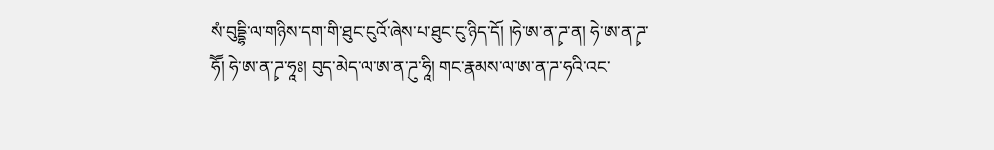སཾ་བུདྡྷི་ལ་གཉིས་དག་གི་ཐུང་ངུའོ་ཞེས་པ་ཐུང་ངུ་ཉིད་དོ། །ཧེ་ཨ་ན་ཌྭ་ན། ཧེ་ཨ་ན་ཌྭ་ཧཽ། ཧེ་ཨ་ན་ཌྭ་ཧཱཿ། བུད་མེད་ལ་ཨ་ན་ཌུ་ཧཱི། གང་རྣམས་ལ་ཨ་ན་ཌ་ཧའི་འང་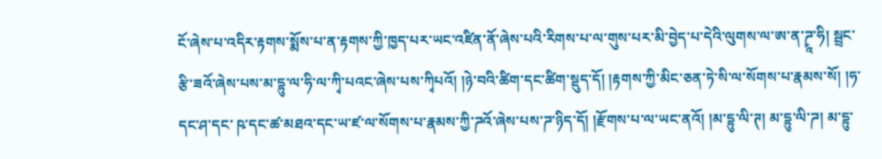ངོ་ཞེས་པ་འདིར་རྟགས་སྨོས་པ་ན་རྟགས་ཀྱི་ཁྱད་པར་ཡང་འཛིན་ནོ་ཞེས་པའི་རིགས་པ་ལ་གུས་པར་མི་བྱེད་པ་དེའི་ལུགས་ལ་ཨ་ན་ཌྭཱ་ཧི། སྦྲང་རྩི་ཟའོ་ཞེས་པས་མ་དྷུ་ལ་ཧི་ལ་ཀྭི་པའང་ཞེས་པས་ཀྭིཔའོ། །ཉེ་བའི་ཚིག་དང་ཚིག་སྡུད་དོ། །རྟགས་ཀྱི་མིང་ཅན་ཏེ་སི་ལ་སོགས་པ་རྣམས་སོ། །ཧ་དང་ཤ་དང་ ཥ་དང་ཚ་མཐའ་དང་ཡ་ཛ་ལ་སོགས་པ་རྣམས་ཀྱི་ཌའོ་ཞེས་པས་ཌ་ཉིད་དོ། །རྫོགས་པ་ལ་ཡང་ནའོ། །མ་དྷུ་ལི་ཊ། མ་དྷུ་ལི་ཌ། མ་དྷུ་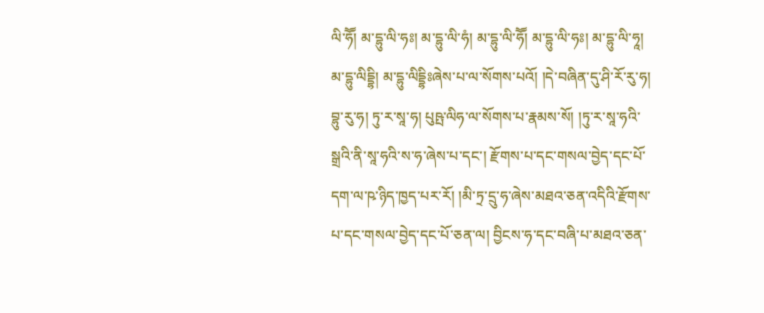ལི་ཧཽ། མ་དྷུ་ལི་ཧཿ། མ་དྷུ་ལི་ཧཾ། མ་དྷུ་ལི་ཧཽ། མ་དྷུ་ལི་ཧཿ། མ་དྷུ་ལི་ཧཱ། མ་དྷུ་ལིདྡྷི། མ་དྷུ་ལིདྡྷིཿཞེས་པ་ལ་སོགས་པའོ། །དེ་བཞིན་དུ་ཤི་རོ་རུ་ཧ། བྷུ་རུ་ཧ། ཏུ་ར་སཱ་ཧ། པུཥྤ་ལིཧ་ལ་སོགས་པ་རྣམས་སོ། །ཏུ་ར་སཱ་ཧའི་སྒྲའི་ནི་སཱ་ཧའི་ས་ཧ་ཞེས་པ་དང་། རྫོགས་པ་དང་གསལ་བྱེད་དང་པོ་དག་ལ་ཥ་ཉིད་ཁྱད་པར་རོ། །མི་ཏྲ་དྲུ་ཧ་ཞེས་མཐའ་ཅན་འདིའི་རྫོགས་པ་དང་གསལ་བྱེད་དང་པོ་ཅན་ལ། བྱིངས་ཧ་དང་བཞི་པ་མཐའ་ཅན་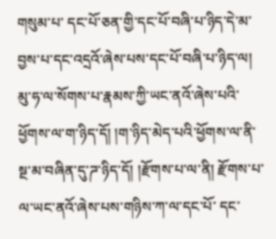གསུམ་པ་ དང་པོ་ཅན་གྱི་དང་པོ་བཞི་པ་ཉིད་དེ་མ་བྱས་པ་དང་འདྲའོ་ཞེས་པས་དང་པོ་བཞི་པ་ཉིད་ལ། མུ་ཧ་ལ་སོགས་པ་རྣམས་ཀྱི་ཡང་ནའོ་ཞེས་པའི་ཕྱོགས་ལ་ག་ཉིད་དོ། །ག་ཉིད་མེད་པའི་ཕྱོགས་ལ་ནི་སྔ་མ་བཞིན་དུ་ཌ་ཉིད་དོ། །རྫོགས་པ་ལ་ནི། རྫོགས་པ་ལ་ཡང་ནའོ་ཞེས་པས་གཉིས་ཀ་ལ་དང་པོ་ དང་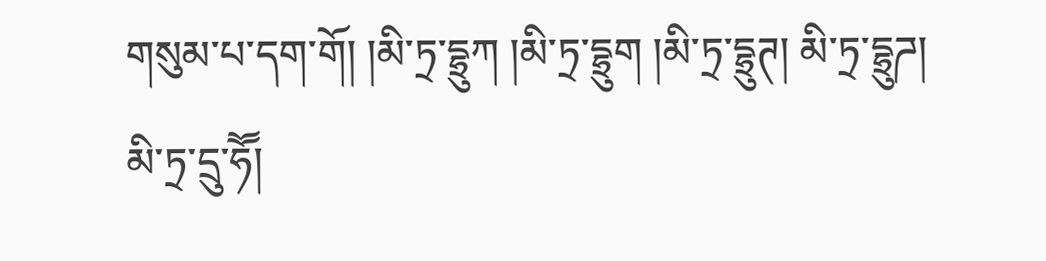གསུམ་པ་དག་གོ། །མི་ཏྲ་དྷྲུཀ །མི་ཏྲ་དྷྲུག །མི་ཏྲ་དྷྲུཊ། མི་ཏྲ་དྷྲུཌ། མི་ཏྲ་དྲུ་ཧཽ།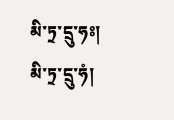མི་ཏྲ་དྲུ་ཧཿ། མི་ཏྲ་དྲུ་ཧཾ།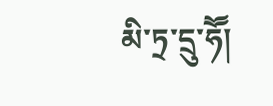མི་ཏྲ་དྲུ་ཧཽ།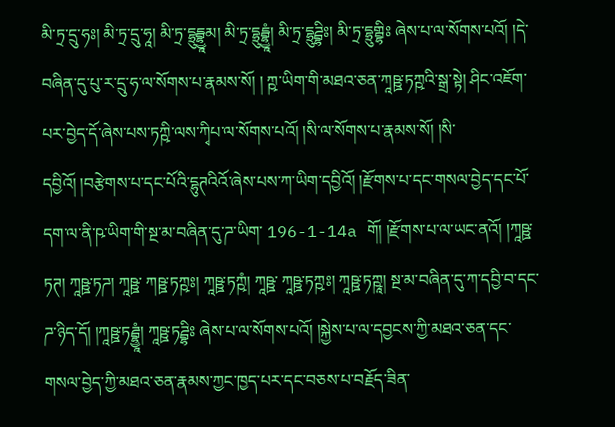མི་ཏྲ་དྲུ་ཧཿ། མི་ཏྲ་དྲུ་ཧཱ། མི་ཏྲ་དྷྲུདྦྷྱཱམ། མི་ཏྲ་དྷྲུདྦྷྱཱཾ། མི་ཏྲ་དྷྲུཌྦྷིཿ། མི་ཏྲ་དྷྲུགྦྷིཿ ཞེས་པ་ལ་སོགས་པའོ། །དེ་བཞིན་དུ་པུ་ར་དྲུ་ཧ་ལ་སོགས་པ་རྣམས་སོ། ། ཀྵ་ཡིག་གི་མཐའ་ཅན་ཀཱཥྛ་ཏཀྵའི་སྒྲ་སྟེ། ཤིང་འཇོག་པར་བྱེད་དོ་ཞེས་པས་ཏཀྵི་ལས་ཀྭིཔ་ལ་སོགས་པའོ། །སི་ལ་སོགས་པ་རྣམས་སོ། །སི་དབྱིའོ། །བརྩེགས་པ་དང་པོའི་དྷུཊའིའོ་ཞེས་པས་ཀ་ཡིག་དབྱིའོ། །རྫོགས་པ་དང་གསལ་བྱེད་དང་པོ་དག་ལ་ནི་ཥ་ཡིག་གི་སྔ་མ་བཞིན་དུ་ཌ་ཡིག་ 196-1-14a གོ། །རྫོགས་པ་ལ་ཡང་ནའོ། །ཀཱཥྛ་ཏཊ། ཀཱཥྛ་ཏཌ། ཀཱཥྛ་ ཀཥྛ་ཏཀྵཿ། ཀཱཥྛ་ཏཀྵཾ། ཀཱཥྛ་ ཀཱཥྛ་ཏཀྵཿ། ཀཱཥྛ་ཏཀྵཱ། སྔ་མ་བཞིན་དུ་ཀ་དབྱི་བ་དང་ཌ་ཉིད་དོ། །ཀཱཥྛ་ཏཌྦྷྱཱཾ། ཀཱཥྛ་ཏཌྦྷིཿ ཞེས་པ་ལ་སོགས་པའོ། །སྐྱེས་པ་ལ་དབྱངས་ཀྱི་མཐའ་ཅན་དང་ གསལ་བྱེད་ཀྱི་མཐའ་ཅན་རྣམས་ཀྱང་ཁྱད་པར་དང་བཅས་པ་བརྗོད་ཟིན་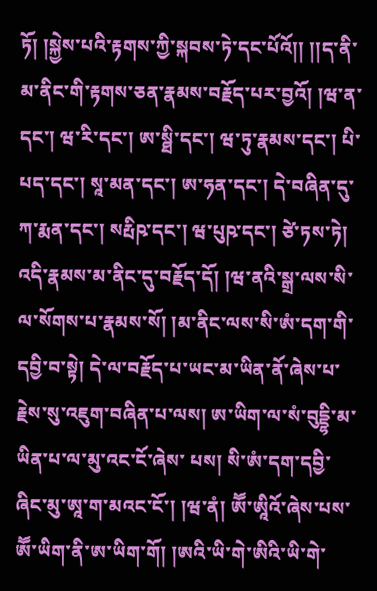ཏོ། །སྐྱེས་པའི་རྟགས་ཀྱི་སྐབས་ཏེ་དང་པོའོ།། །།ད་ནི་མ་ནིང་གི་རྟགས་ཅན་རྣམས་བརྗོད་པར་བྱའོ། །ཝ་ན་དང་། ཝ་རི་དང་། ཨ་སྠི་དང་། ཝ་ཏུ་རྣམས་དང་། པི་པད་དང་། སཱ་མན་དང་། ཨ་ཧན་དང་། དེ་བཞིན་དུ་ ཀ་རྨན་དང་། སརྤིཥ་དང་། ཝ་པུཥ་དང་། ཙེ་ཏས་ཏེ། འདི་རྣམས་མ་ནིང་དུ་བརྗོད་དོ། །ཝ་ནའི་སྒྲ་ལས་སི་ལ་སོགས་པ་རྣམས་སོ། །མ་ནིང་ལས་སི་ཨཾ་དག་གི་དབྱི་བ་སྟེ། དེ་ལ་བརྗོད་པ་ཡང་མ་ཡིན་ནོ་ཞེས་པ་རྗེས་སུ་འཇུག་བཞིན་པ་ལས། ཨ་ཡིག་ལ་སཾ་བུདྡྷི་མ་ཡིན་པ་ལ་མུ་འང་ངོ་ཞེས་ པས། སི་ཨཾ་དག་དབྱི་ཞིང་མུ་ཨཱ་ག་མའང་ངོ་། །ཝ་ནཾ། ཨཽ་ཨཱིའོ་ཞེས་པས་ཨཽ་ཡིག་ནི་ཨ་ཡིག་གོ། །ཨའི་ཡི་གེ་ཨིའི་ཡི་གེ་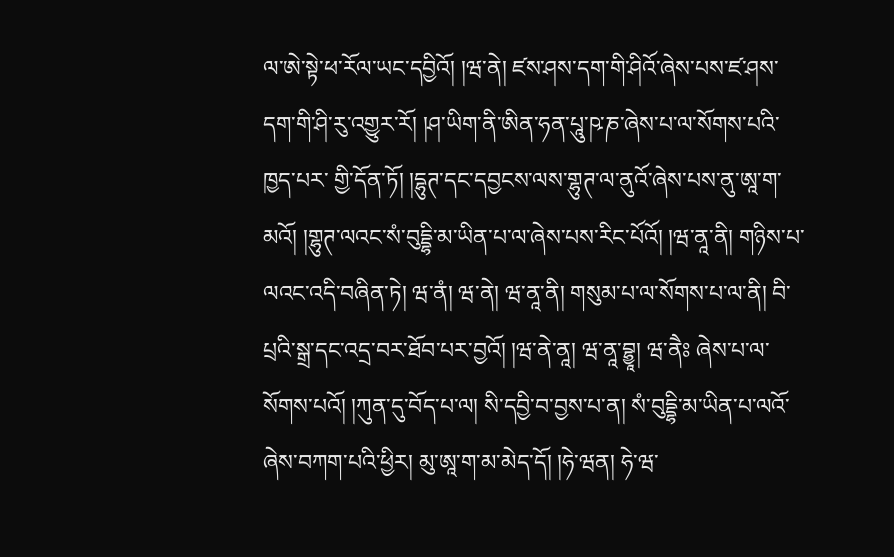ལ་ཨེ་སྟེ་ཕ་རོལ་ཡང་དབྱིའོ། །ཝ་ནེ། ཛས་ཤས་དག་གི་ཤིའོ་ཞེས་པས་ཛ་ཤས་དག་གི་ཤི་རུ་འགྱུར་རོ། །ཤ་ཡིག་ནི་ཨིན་ཧན་པཱུ་ཥ་ཎ་ཞེས་པ་ལ་སོགས་པའི་ཁྱད་པར་ གྱི་དོན་ཏོ། །དྷུཊ་དང་དབྱངས་ལས་གྷུཊ་ལ་ནུའོ་ཞེས་པས་ནུ་ཨཱ་ག་མའོ། །གྷུཊ་ལའང་སཾ་བུདྡྷི་མ་ཡིན་པ་ལ་ཞེས་པས་རིང་པོའོ། །ཝ་ནཱ་ནི། གཉིས་པ་ལའང་འདི་བཞིན་ཏེ། ཝ་ནཾ། ཝ་ནེ། ཝ་ནཱ་ནི། གསུམ་པ་ལ་སོགས་པ་ལ་ནི། བི་པྲའི་སྒྲ་དང་འདྲ་བར་ཐོབ་པར་བྱའོ། །ཝ་ནེ་ནཱ། ཝ་ནཱ་བྷྱཱ། ཝ་ནཻཿ ཞེས་པ་ལ་སོགས་པའོ། །ཀུན་དུ་བོད་པ་ལ། སི་དབྱི་བ་བྱས་པ་ན། སཾ་བུདྡྷི་མ་ཡིན་པ་ལའོ་ཞེས་བཀག་པའི་ཕྱིར། མུ་ཨཱ་ག་མ་མེད་དོ། །ཧེ་ཝན། ཧེ་ཝ་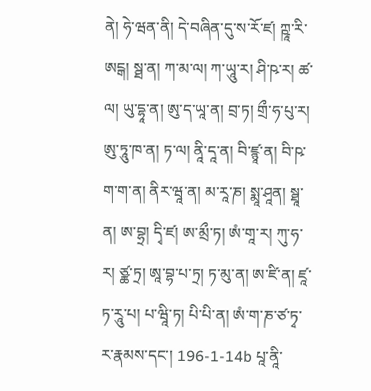ནེ། ཧེ་ཝན་ནི། དེ་བཞིན་དུ་ས་རོ་ཛ། ཀྵཱ་རི་ཨངྒ། སྠ་ན། ཀ་མ་ལ། ཀ་ཡཱུ་ར། ཤི་ཥ་ར། ཚ་ལ། ཡུ་དྷཱ་ན། ཨུ་ད་ཡཱ་ན། བྲ་ཏ། གྲྀ་ཧ་པུ་ར། ཨུ་ཏཱུ་ཁ་ན། ཏ་ལ། ནཱི་དཱ་ན། བི་ཛྙཱ་ན། བི་ཥ་ག་ག་ན། ནིར་ཝཱ་ན། མ་རཱ་ཎ། སྨཱ་ཤཱན། སྠཱ་ན། ཨ་བྷྲ། དྭི་ཛ། ཨ་མྲྀ་ཏ། ཨཾ་གཱ་ར། ཀུ་ཧ་ར། ཙྪ་ཏྲ། ཨཱ་བྷ་པ་ཏྲ། ཏ་མུ་ན། ཨ་ཛི་ན། ཛཱ་ཏ་རཱུ་པ། པ་ཝཱི་ཏ། པི་པི་ན། ཨཾ་ག་ཎ་ཙ་ཏྭ་ར་རྣམས་དང་། 196-1-14b པཱ་ནཱི་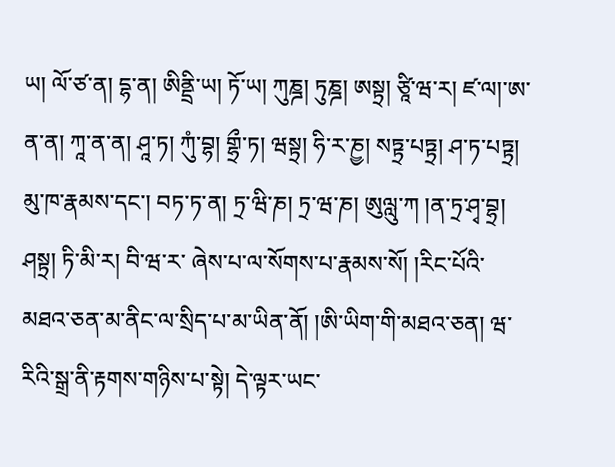ཡ། ལོ་ཙ་ན། དྷ་ན། ཨིནྡྲི་ཡ། ཏོ་ཡ། ཀུཎྜ། ཏུཎྜ། ཨསྟྲ། ཙཱི་ཝ་ར། ཛ་ལ།་ཨ་ན་ན། ཀཱ་ན་ན། ཤཱ་ཏ། ཀུཾ་བྷ། གྷྲྀ་ཏ། ཝསྟྲ། ཧི་ར་ཎྱ། སཏྟྲ་པཏྟྲ། ཤ་ཏ་པཏྟྲ། མུ་ཁ་རྣམས་དང་། བཏ་ཏ་ན། ཏྲ་ཝི་ཎ། ཏྲ་ཝ་ཎ། ཨུལླུ་ཀ །ན་ཏྲ་ཤྭ་བྷྲ། ཤསྟྲ། ཏི་མི་ར། བི་ཝ་ར་ ཞེས་པ་ལ་སོགས་པ་རྣམས་སོ། །རིང་པོའི་མཐའ་ཅན་མ་ནིང་ལ་སྲིད་པ་མ་ཡིན་ནོ། །ཨི་ཡིག་གི་མཐའ་ཅན། ཝ་རིའི་སྒྲ་ནི་རྟགས་གཉིས་པ་སྟེ། དེ་ལྟར་ཡང་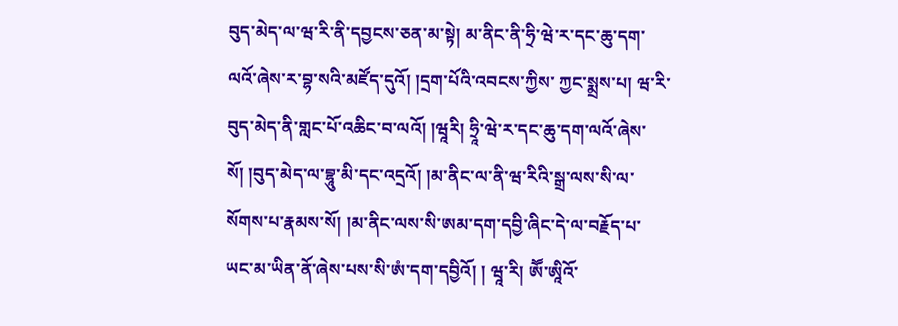བུད་མེད་ལ་ཝ་རི་ནི་དབྱངས་ཅན་མ་སྟེ། མ་ནིང་ནི་ཧྲི་ཝེ་ར་དང་ཆུ་དག་ལའོ་ཞེས་ར་བྷ་སའི་མཛོད་དུའོ། །དྲག་པོའི་འབངས་ཀྱིས་ ཀྱང་སྨྲས་པ། ཝ་རི་བུད་མེད་ནི་གླང་པོ་འཆིང་བ་ལའོ། །ཝཱརི། ཧྲཱི་ཝེ་ར་དང་ཆུ་དག་ལའོ་ཞེས་སོ། །བུད་མེད་ལ་བྷཱུ་མི་དང་འདྲའོ། །མ་ནིང་ལ་ནི་ཝ་རིའི་སྒྲ་ལས་སི་ལ་སོགས་པ་རྣམས་སོ། །མ་ནིང་ལས་སི་ཨམ་དག་དབྱི་ཞིང་དེ་ལ་བརྗོད་པ་ཡང་མ་ཡིན་ནོ་ཞེས་པས་སི་ཨཾ་དག་དབྱིའོ། ། ཝཱ་རི། ཨཽ་ཨཱིའོ་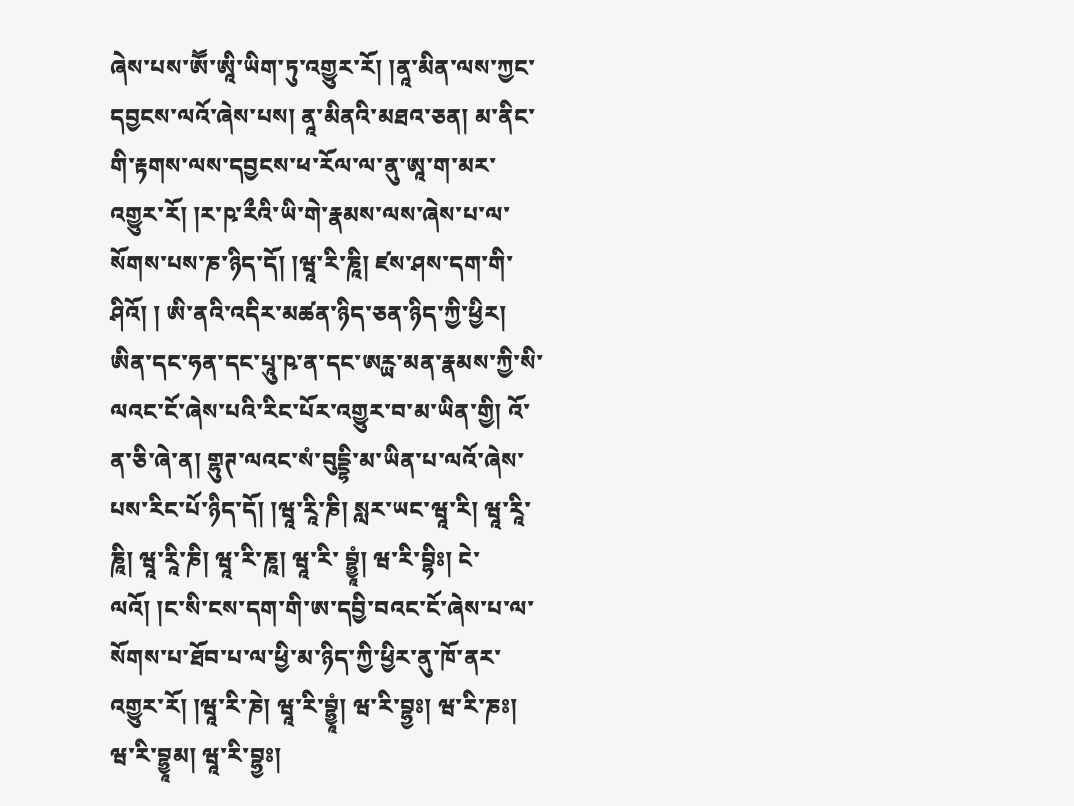ཞེས་པས་ཨཽ་ཨཱི་ཡིག་ཏུ་འགྱུར་རོ། །ནཱ་མིན་ལས་ཀྱང་དབྱངས་ལའོ་ཞེས་པས། ནཱ་མིནའི་མཐའ་ཅན། མ་ནིང་གི་རྟགས་ལས་དབྱངས་ཕ་རོལ་ལ་ནུ་ཨཱ་ག་མར་འགྱུར་རོ། །ར་ཥ་རྀའི་ཡི་གེ་རྣམས་ལས་ཞེས་པ་ལ་སོགས་པས་ཎ་ཉིད་དོ། །ཝཱ་རི་ཎཱི། ཛས་ཤས་དག་གི་ཤིའོ། ། ཨི་ནའི་འདིར་མཚན་ཉིད་ཅན་ཉིད་ཀྱི་ཕྱིར། ཨིན་དང་ཧན་དང་པཱུ་ཥ་ན་དང་ཨཪྻ་མན་རྣམས་ཀྱི་སི་ལའང་ངོ་ཞེས་པའི་རིང་པོར་འགྱུར་བ་མ་ཡིན་གྱི། འོ་ན་ཅི་ཞེ་ན། གྷུཊ་ལའང་སཾ་བུདྡྷི་མ་ཡིན་པ་ལའོ་ཞེས་པས་རིང་པོ་ཉིད་དོ། །ཝཱ་རཱི་ཎི། སླར་ཡང་ཝཱ་རི། ཝཱ་རཱི་ཎཱི། ཝཱ་རཱི་ཎི། ཝཱ་རི་ཎཱ། ཝཱ་རི་ བྷྱཱཾ། ཝ་རི་བྷིཿ། ངེ་ལའོ། །ང་སི་ངས་དག་གི་ཨ་དབྱི་བའང་ངོ་ཞེས་པ་ལ་སོགས་པ་ཐོབ་པ་ལ་ཕྱི་མ་ཉིད་ཀྱི་ཕྱིར་ནུ་ཁོ་ནར་འགྱུར་རོ། །ཝཱ་རི་ཎེ། ཝཱ་རི་བྷྱཱཾ། ཝ་རི་བྷྱཿ། ཝ་རི་ཎཿ། ཝ་རི་བྷྱཱམ། ཝཱ་རི་བྷྱཿ།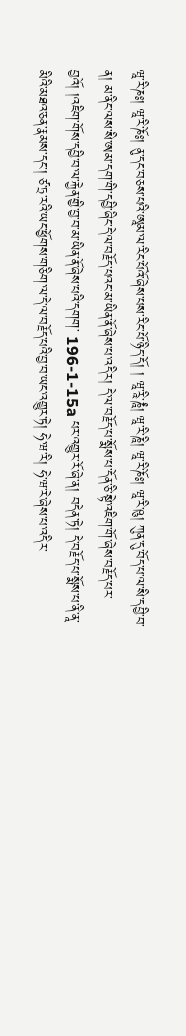ཝཱ་རི་ཎཿ། ཝཱ་རི་ཎོཿ། ནུ་དང་བཅས་པའི་ཨཱམ་ལ་རིང་པོའོ་ཞེས་པས་རིང་པོ་ཉིད་དོ། ། ཝཱ་རཱི་ཎཱཾ། ཝཱ་རི་ཎཱི། ཝཱ་རི་ཎོཿ། ཝཱ་རི་ཥུ། ཀུན་དུ་བོད་པ་ལ་སི་དབྱི་བ་ན། མ་ནིང་ལས་སི་ཨམ་དག་གི་དབྱི་ཞིང་དེ་ལ་བརྗོད་པའང་མ་ཡིན་ནོ་ཞེས་པ་འདིར། དེ་ལ་བརྗོད་པ་སྨོས་པ་དོན་ཅི་སྟེ་འཇིག་གོ་ཞེས་བརྗོད་པར་བྱའོ། །འཇིག་གོས་དབྱི་བ་ལ་རྐྱེན་གྱི་བྱ་བ་མ་ཡིན་ནོ་ཞེས་པའི་དགག་ 196-1-15a པར་འགྱུར་རོ་ཞེ་ན། བདེན་ཏེ། དེ་བརྗོད་པ་སྨོས་པ་ནི་ནཱ་མིའི་མཐའ་ཅན་རྣམས་དང་། ཙ་ཏྲ་རའི་ཡང་ཕྱོགས་གཅིག་ལ་དེ་ལ་བརྗོད་པའི་བྱ་བ་ཡང་འགྱུར་ཏེ། ཧེ་ཝ་རི། ཧེ་ཝ་རེ་ཞེས་པ་འདིར་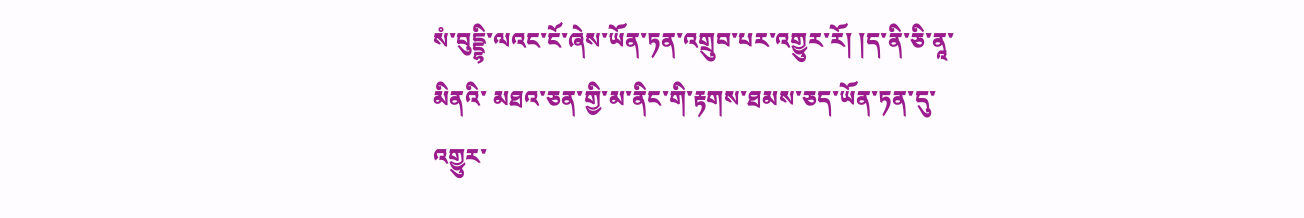སཾ་བུདྡྷི་ལའང་ངོ་ཞེས་ཡོན་ཏན་འགྲུབ་པར་འགྱུར་རོ། །ད་ནི་ཅི་ནཱ་མིནའི་ མཐའ་ཅན་གྱི་མ་ནིང་གི་རྟགས་ཐམས་ཅད་ཡོན་ཏན་དུ་འགྱུར་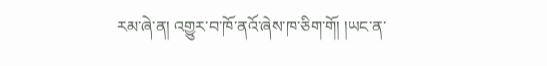རམ་ཞེ་ན། འགྱུར་བ་ཁོ་ནའོ་ཞེས་ཁ་ཅིག་གོ། །ཡང་ན་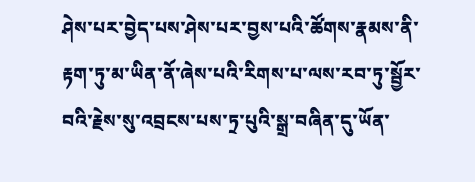ཤེས་པར་བྱེད་པས་ཤེས་པར་བྱས་པའི་ཚོགས་རྣམས་ནི་རྟག་ཏུ་མ་ཡིན་ནོ་ཞེས་པའི་རིགས་པ་ལས་རབ་ཏུ་སྦྱོར་བའི་རྗེས་སུ་འབྲངས་པས་ཏྲ་པུའི་སྒྲ་བཞིན་དུ་ཡོན་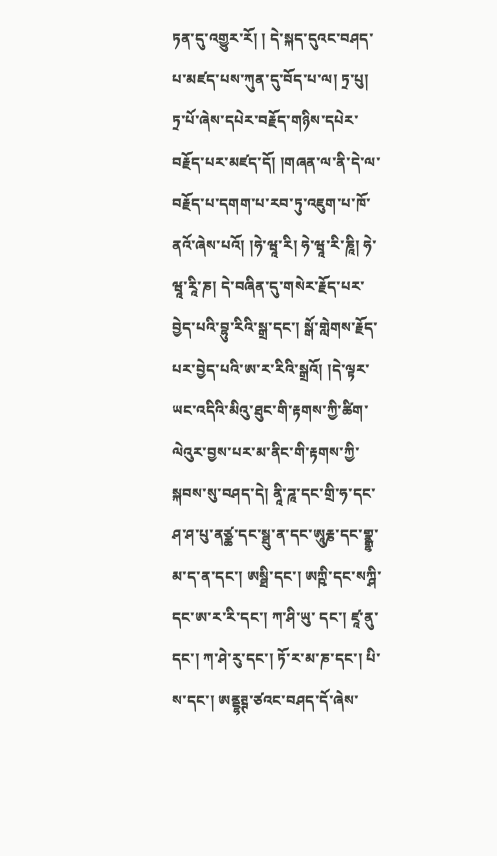ཏན་དུ་འགྱུར་རོ། ། དེ་སྐད་དུའང་བཤད་པ་མཛད་པས་ཀུན་དུ་བོད་པ་ལ། ཏྲ་པུ། ཏྲ་པོ་ཞེས་དཔེར་བརྗོད་གཉིས་དཔེར་བརྗོད་པར་མཛད་དོ། །གཞན་ལ་ནི་དེ་ལ་བརྗོད་པ་དགག་པ་རབ་ཏུ་འཇུག་པ་ཁོ་ནའོ་ཞེས་པའོ། །ཧེ་ཝཱ་རི། ཧེ་ཝཱ་རི་ཎཱི། ཧེ་ཝཱ་རཱི་ཎ། དེ་བཞིན་དུ་གསེར་རྗོད་པར་བྱེད་པའི་བྷུ་རིའི་སྒྲ་དང་། སྒོ་གླེགས་རྗོད་པར་བྱེད་པའི་ཨ་ར་རིའི་སྒྲའོ། །དེ་ལྟར་ཡང་འདིའི་མིའུ་ཐུང་གི་རྟགས་ཀྱི་ཚིག་ལེའུར་བྱས་པར་མ་ནིང་གི་རྟགས་ཀྱི་སྐབས་སུ་བཤད་དེ། ནཱི་ཌཱ་དང་གྲི་ཧ་དང་ཤ་ཤ་པུ་ནཙྪ་དང་སྠུ་ན་དང་ཨཱུརྞ་དང་གྣྒྷ་མ་ད་ན་དང་། ཨསྠི་དང་། ཨཀྵི་དང་སཀྴི་དང་ཨ་ར་རི་དང་། ཀ་ཤི་ཡུ་ དང་། ཛཱ་ནུ་དང་། ཀ་ཤེ་རུ་དང་། ཏོ་ར་མ་ཎ་དང་། པི་ས་དང་། ཨནྡྷཊྚ་ཙའང་བཤད་དོ་ཞེས་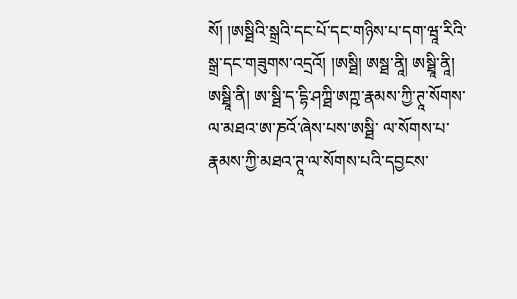སོ། །ཨསྠིའི་སྒྲའི་དང་པོ་དང་གཉིས་པ་དག་ཝཱ་རིའི་སྒྲ་དང་གཟུགས་འདྲའོ། །ཨསྠི། ཨསྠ་ནཱི། ཨསྠཱི་ནཱི། ཨསྠཱི་ནི། ཨ་སྠི་ད་དྷི་ཤཀྠི་ཨཀྵ་རྣམས་ཀྱི་ཊཱ་སོགས་ལ་མཐའ་ཨ་ཎའོ་ཞེས་པས་ཨསྠི་ ལ་སོགས་པ་རྣམས་ཀྱི་མཐའ་ཊཱ་ལ་སོགས་པའི་དབྱངས་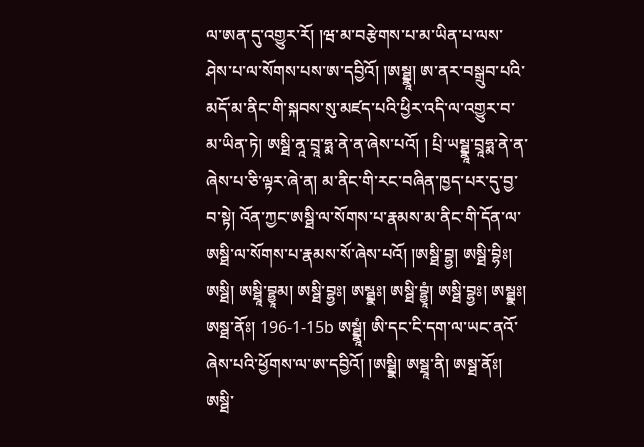ལ་ཨན་དུ་འགྱུར་རོ། །ཝ་མ་བརྩེགས་པ་མ་ཡིན་པ་ལས་ཤེས་པ་ལ་སོགས་པས་ཨ་དབྱིའོ། །ཨསྠྣཱ། ཨ་ནར་བསྒྲུབ་པའི་མདོ་མ་ནིང་གི་སྐབས་སུ་མཛད་པའི་ཕྱིར་འདི་ལ་འགྱུར་བ་མ་ཡིན་ཏེ། ཨསྠི་ནཱ་བྲཱ་ཧྨ་ནེ་ན་ཞེས་པའོ། ། པྲི་ཡསྠྣཱ་བྲཱཧྨ་ནེ་ན་ཞེས་པ་ཅི་ལྟར་ཞེ་ན། མ་ནིང་གི་རང་བཞིན་ཁྱད་པར་དུ་བྱ་བ་སྟེ། འོན་ཀྱང་ཨསྠི་ལ་སོགས་པ་རྣམས་མ་ནིང་གི་དོན་ལ་ཨསྠི་ལ་སོགས་པ་རྣམས་སོ་ཞེས་པའོ། །ཨསྠི་བྷྱ། ཨསྠི་བྷིཿ། ཨསྠི། ཨསྠཱི་བྷྱཱམ། ཨསྠི་བྷྱཿ། ཨསྠྣཿ། ཨསྠི་བྷྱཱཾ། ཨསྠི་བྷྱཿ། ཨསྠྣཿ། ཨསྠ་ནོཿ། 196-1-15b ཨསྠྣཱཾ། ཨི་དང་ངི་དག་ལ་ཡང་ནའོ་ཞེས་པའི་ཕྱོགས་ལ་ཨ་དབྱིའོ། །ཨསྠྣི། ཨསྠཱ་ནི། ཨསྠ་ནོཿ། ཨསྠི་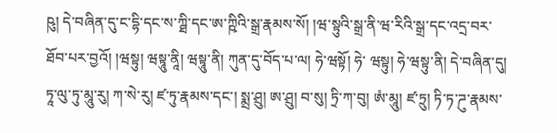ཥུ། དེ་བཞིན་དུ་ང་དྷི་དང་ས་ཀྠི་དང་ཨ་ཀྵིའི་སྒྲ་རྣམས་སོ། །ཝ་སྟུའི་སྒྲ་ནི་ཝ་རིའི་སྒྲ་དང་འདྲ་བར་ཐོབ་པར་བྱའོ། །ཝསྟུ། ཝསྟཱུ་ནཱི། ཝསྟཱུ་ནི། ཀུན་དུ་བོད་པ་ལ། ཧེ་ཝསྟོ། ཧེ་ ཝསྟུ། ཧེ་ཝསྟུ་ནི། དེ་བཞིན་དུ། ཏཱ་ལུ་ཏུ་མཱུ་རུ། ཀ་སེ་རུ། ཛ་ཏུ་རྣམས་དང་། སྨྲ་ཤྲུ། ཨ་ཤྲུ། བ་སུ། ཏྲི་ཀ་བུ། ཨཾ་མཱུ། ཛ་ཏྲུ། ཏི་ཏ་ཌུ་རྣམས་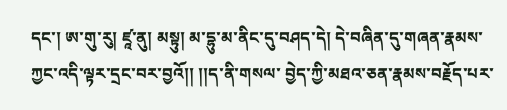དང་། ཨ་གུ་རུ། ཛཱ་ནུ། མསྟུ། མ་དྷུ་མ་ནིང་དུ་བཤད་དེ། དེ་བཞིན་དུ་གཞན་རྣམས་ཀྱང་འདི་ལྟར་དྲང་བར་བྱའོ།། །།ད་ནི་གསལ་ བྱེད་ཀྱི་མཐའ་ཅན་རྣམས་བརྗོད་པར་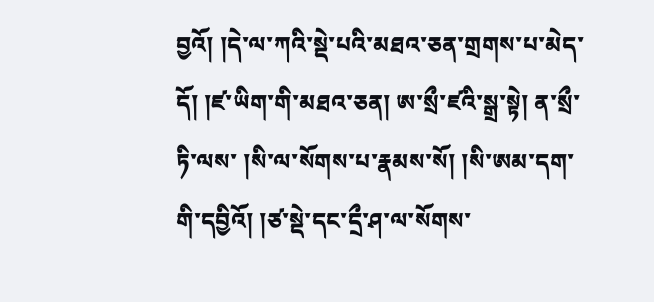བྱའོ། །དེ་ལ་ཀའི་སྡེ་པའི་མཐའ་ཅན་གྲགས་པ་མེད་དོ། །ཛ་ཡིག་གི་མཐའ་ཅན། ཨ་སྲྀ་ཛའི་སྒྲ་སྟེ། ན་སྲྀ་ཏི་ལས་ །སི་ལ་སོགས་པ་རྣམས་སོ། །སི་ཨམ་དག་གི་དབྱིའོ། །ཙ་སྡེ་དང་དྲྀ་ཤ་ལ་སོགས་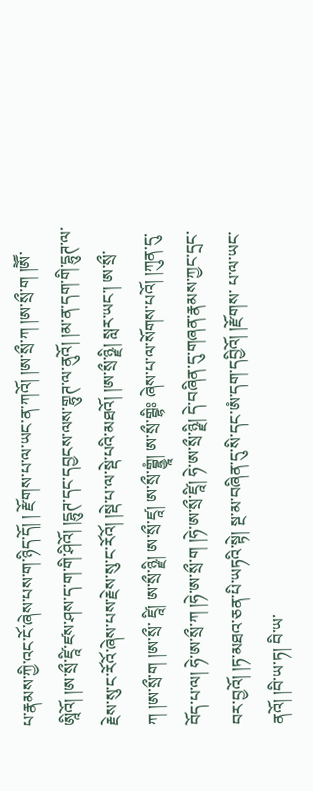པ་རྣམས་ཀྱི་འང་ངོ་ཞེས་པས་ག་ཉིད་དོ། ། རྫོགས་པ་ལ་ཡང་ན་ཀའོ། །ཨ་སྲྀ་ཀ །ཨ་སྲྀ་ག །ཨཽ་ཨཱིའོ། །ཨ་སྲྀ་ཛཱི་ཛས་ཤས་ད་ག་གི་ཤིའོ། །དྷུཊ་དང་དབྱངས་ལས་གྷུཊ་ལ་ནུའོ། །མ་ན་དག་གི་དྷུཊ་ལ་རྗེས་སུ་ང་རོའོ་ཞེས་པས་རྗེས་སུ་ང་རོའོ། །སྡེ་པ་ལ་སྡེ་པའི་མཐའོ། །ཨ་སྲྀ་ཉྫི། སླར་ཡང་། ཨ་སྲྀ་ཀ །ཨ་སྲྀ་ག །ཨ་སྲྀ་ ཛཱི། ཨ་སྲྀ་ཉྫི། ཨ་སྲྀ་ཛཱ། ཨ་སྲྀ་གྦྷྱཱཾ། ཨ་སྲྀ་གྦྷིཿ ཞེས་པ་ལ་སོགས་པའོ། །ཀུན་དུ་བོད་པ་ལ། ཧེ་ཨ་སྲྀ་ཀ །ཧེ་ཨ་སྲྀ་ག །ཧེ་ཨ་སྲྀ་ཛཱི། ཧེ་ཨ་སྲྀ་ཉྫི། དེ་བཞིན་དུ་གཞན་རྣམས་ཀྱང་དྲང་བར་བྱའོ། །ཏ་མཐའ་ཅན་པི་ཡཏའི་སྟེ། སྔ་མ་བཞིན་དུ་སི་དང་ཨཾ་དག་དབྱིའོ། །རྫོགས་ པ་ལ་ཡང་ནའོ། །བི་ཡ་ཏ། བི་ཡ་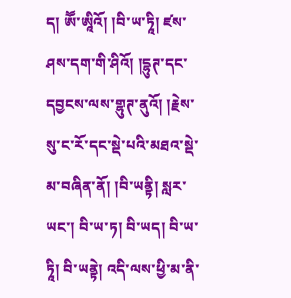ད། ཨཽ་ཨཱིའོ། །བི་ཡ་ཏཱི། ཛས་ཤས་དག་གི་ཤིའོ། །དྷུཊ་དང་དབྱངས་ལས་གྷུཊ་ནུའོ། །རྗེས་སུ་ང་རོ་དང་སྡེ་པའི་མཐའ་སྡེ་མ་བཞིན་ནོ། །བི་ཡནྟི། སླར་ཡང་། བི་ཡ་ཏ། བི་ཡད། བི་ཡ་ཏཱི། བི་ཡནྟེ། འདི་ལས་ཕྱི་མ་ནི་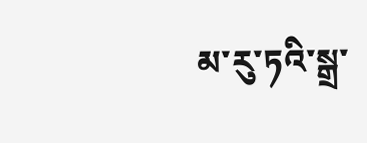མ་རུ་ཏའི་སྒྲ་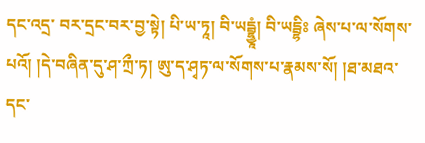དང་འདྲ་ བར་དྲང་བར་བྱ་སྟེ། པི་ཡ་ཏཱ། བི་ཡདྦྷྱཱཾ། བི་ཡདྦྷིཿ ཞེས་པ་ལ་སོགས་པའོ། །དེ་བཞིན་དུ་ཤ་ཀྲྀ་ཏ། ཨུ་ད་ཤྭཏ་ལ་སོགས་པ་རྣམས་སོ། །ཐ་མཐའ་དང་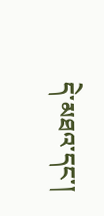དེ་མཐའ་དང་།